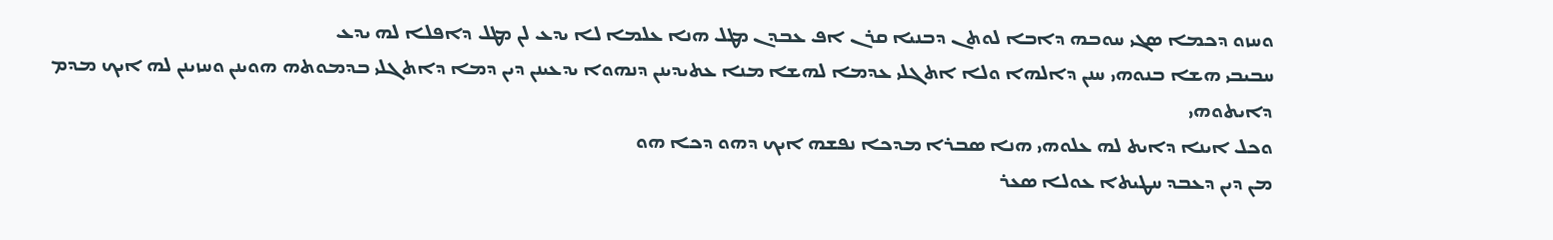ܘܚܙܘ ܕܟܡܐ ܤܓܝ ܚܘܒܗ ܕܐܒܐ ܠܘܬܢ ܕܒܢܝܐ ܩܪܢ ܐܦ ܥܒܕܢ ܡܛܠ ܗܢܐ ܥܠܡܐ ܠܐ ܝܕܥ ܠܢ ܡܛܠ ܕܐܦܠܐ ܠܗ ܝܕܥ
ܚܒܝܒܝ ܗܫܐ ܒܢܘܗܝ ܚܢܢ ܕܐܠܗܐ ܘܠܐ ܐܬܓܠܝ ܥܕܡܐ ܠܗܫܐ ܡܢܐ ܥܬܝܕܝܢܢ ܕܢܗܘܐ ܝܕܥܝܢܢ ܕܝܢ ܕܡܐ ܕܐܬܓܠܝ ܒܕܡܘܬܗ ܗܘܝܢܢ ܘܚܙܝܢܢ ܠܗ ܐܝܟ ܡܕܡ ܕܐܝܬܘܗܝ
ܘܟܠ ܐܝܢܐ ܕܐܝܬ ܠܗ ܥܠܘܗܝ ܗܢܐ ܤܒܪܐ ܡܕܟܐ ܢܦܫܗ ܐܝܟ ܕܗܘ ܕܟܐ ܗܘ
ܡܢ ܕܝܢ ܕܥܒܕ ܚܛܝܬܐ ܥܘܠܐ ܤܥܪ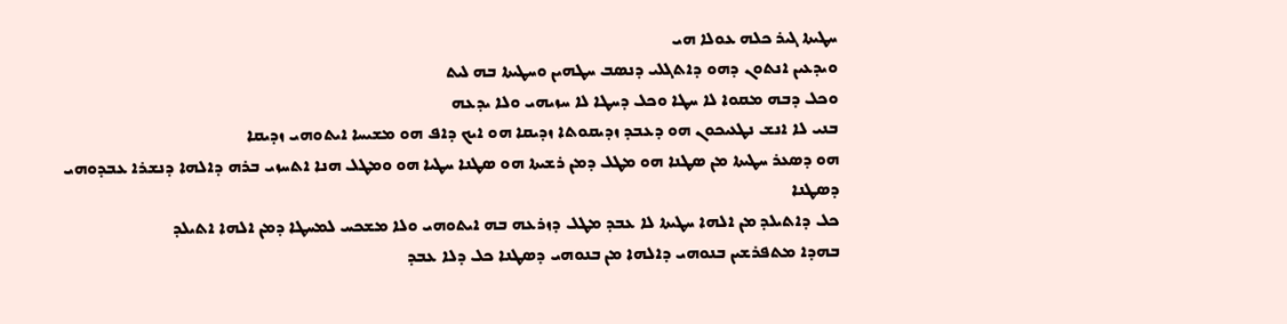ܚܛܝܬܐ ܓܝܪ ܟܠܗ ܥܘܠܐ ܗܝ
ܘܝܕܥܝܢ ܐܢܬܘܢ ܕܗܘ ܕܐܬܓܠܝ ܕܢܤܒ ܚܛܗܝܢ ܘܚܛܝܬܐ ܒܗ ܠܝܬ
ܘܟܠ ܕܒܗ ܡܩܘܐ ܠܐ ܚܛܐ ܘܟܠ ܕܚܛܐ ܠܐ ܚܙܝܗܝ ܘܠܐ ܝܕܥܗ
ܒܢܝ ܠܐ ܐܢܫ ܢܛܥܝܟܘܢ ܗܘ ܕܥܒܕ ܙܕܝܩܘܬܐ ܙܕܝܩܐ ܗܘ ܐܝܟ ܕܐܦ ܗܘ ܡܫܝܚܐ ܐܝܬܘܗܝ ܙܕܝܩܐ
ܗܘ ܕܤܥܪ ܚܛܝܬܐ ܡܢ ܤܛܢܐ ܗܘ ܡܛܠ ܕܡܢ ܪܫܝܬܐ ܗܘ ܤܛܢܐ ܚܛܝܐ ܗܘ ܘܡܛܠ ܗܢܐ ܐܬܚܙܝ ܒܪܗ ܕܐܠܗܐ ܕܢܫܪܐ ܥܒܕܘܗܝ ܕܤܛܢܐ
ܟܠ ܕܐܬܝܠܕ ܡܢ ܐܠܗܐ ܚܛܝܬܐ ܠܐ ܥܒܕ ܡܛܠ ܕܙܪܥܗ ܒܗ ܐܝܬܘܗܝ ܘܠܐ ܡܫܟܚ ܠܡܚܛܐ ܕܡܢ ܐܠܗܐ ܐܬܝܠܕ
ܒܗܕܐ ܡܬܦܪܫܝܢ ܒܢܘܗܝ ܕܐܠܗܐ ܡܢ ܒܢܘܗܝ ܕܤܛܢܐ ܟܠ ܕܠܐ ܥܒܕ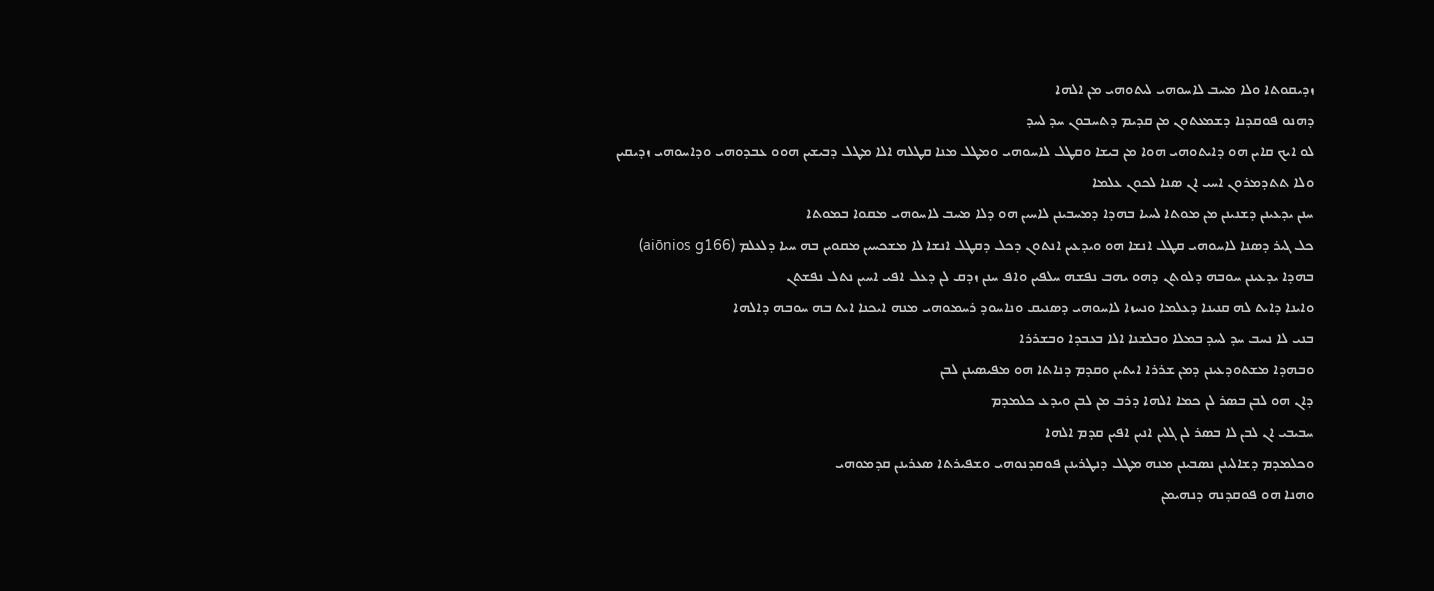ܙܕܝܩܘܬܐ ܘܠܐ ܡܚܒ ܠܐܚܘܗܝ ܠܝܬܘܗܝ ܡܢ ܐܠܗܐ
ܕܗܢܘ ܦܘܩܕܢܐ ܕܫܡܥܬܘܢ ܡܢ ܩܕܝܡ ܕܬܚܒܘܢ ܚܕ ܠܚܕ
ܠܘ ܐܝܟ ܩܐܝܢ ܗܘ ܕܐܝܬܘܗܝ ܗܘܐ ܡܢ ܒܝܫܐ ܘܩܛܠ ܠܐܚܘܗܝ ܘܡܛܠ ܡܢܐ ܩܛܠܗ ܐܠܐ ܡܛܠ ܕܒܝܫܝܢ ܗܘܘ ܥܒܕܘܗܝ ܘܕܐܚܘܗܝ ܙܕܝܩܝܢ
ܘܠܐ ܬܬܕܡܪܘܢ ܐܚܝ ܐܢ ܤܢܐ ܠܟܘܢ ܥܠܡܐ
ܚܢܢ ܝܕܥܝܢܢ ܕܫܢܝܢܢ ܡܢ ܡܘܬܐ ܠܚܝܐ ܒܗܕܐ ܕܡܚܒܝܢܢ ܠܐܚܝܢ ܗܘ ܕܠܐ ܡܚܒ ܠܐܚܘܗܝ ܡܩܘܐ ܒܡܘܬܐ
ܟܠ ܓܝܪ ܕܤܢܐ ܠܐܚܘܗܝ ܩܛܠ ܐܢܫܐ ܗܘ ܘܝܕܥܝܢ ܐܢܬܘܢ ܕܟܠ ܕܩܛܠ ܐܢܫܐ ܠܐ ܡܫܟܚܝܢ ܡܩܘܝܢ ܒܗ ܚܝܐ ܕܠܥܠܡ (aiōnios g166)
ܒܗܕܐ ܝܕܥܝܢܢ ܚܘܒܗ ܕܠܘܬܢ ܕܗܘ ܝܗܒ ܢܦܫܗ ܚܠܦܝܢ ܘܐܦ ܚܢܢ ܙܕܩ ܠܢ ܕܥܠ ܐܦܝ ܐܚܝܢ ܢܬܠ ܢܦܫܬܢ
ܘܐܝܢܐ ܕܐܝܬ ܠܗ ܩܢܝܢܐ ܕܥܠܡܐ ܘܢܚܙܐ ܠܐܚܘܗܝ ܕܤܢܝܩ ܘܢܐܚܘܕ ܪܚܡܘܗܝ ܡܢܗ ܐܝܟܢܐ ܐܝܬ ܒܗ ܚܘܒܗ ܕܐܠܗܐ
ܒܢܝ ܠܐ ܢܚܒ ܚܕ ܠܚܕ ܒܡܠܐ ܘܒܠܫܢܐ ܐܠܐ ܒܥܒܕܐ ܘܒܫܪܪܐ
ܘܒܗܕܐ ܡܫܬܘܕܥܝܢܢ ܕܡܢ ܫܪܪܐ ܐܝܬܝܢ ܘܩܕܡ ܕܢܐܬܐ ܗܘ ܡܦܝܤܝܢܢ ܠܒܢ
ܕܐܢ ܗܘ ܠܒܢ ܒܤܪ ܠܢ ܟܡܐ ܐܠܗܐ ܕܪܒ ܡܢ ܠܒܢ ܘܝܕܥ ܟܠܡܕܡ
ܚܒܝܒܝ ܐܢ ܠܒܢ ܠܐ ܒܤܪ ܠܢ ܓܠܝܢ ܐܢܝܢ ܐܦܝܢ ܩܕܡ ܐܠܗܐ
ܘܟܠܡܕܡ ܕܫܐܠܝܢܢ ܢܤܒܝܢܢ ܡܢܗ ܡܛܠ ܕܢܛܪܝܢܢ ܦܘܩܕܢܘܗܝ ܘܫܦܝܪܬܐ ܤܥܪܝܢܢ ܩܕܡܘܗܝ
ܘܗܢܐ ܗܘ ܦܘܩܕܢܗ ܕܢܗܝܡܢ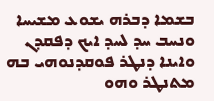ܒܫܡܐ ܕܒܪܗ ܝܫܘܥ ܡܫܝܚܐ ܘܢܚܒ ܚܕ ܠܚܕ ܐܝܟ ܕܦܩܕܢ
ܘܐܝܢܐ ܕܢܛܪ ܦܘܩܕܢܘܗܝ ܒܗ ܡܬܢܛܪ ܘܗܘ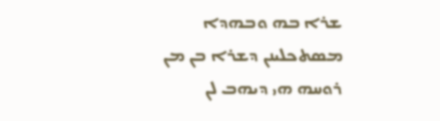ܫܪܐ ܒܗ ܘܒܗܕܐ ܡܤܬܟܠܝܢܢ ܕܫܪܐ ܒܢ ܡܢ ܪܘܚܗ ܗܝ ܕܝܗܒ ܠܢ